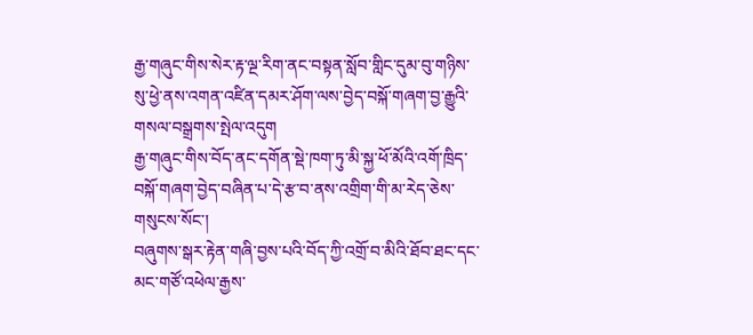རྒྱ་གཞུང་གིས་སེར་རྟ་ལྔ་རིག་ནང་བསྟན་སློབ་གླིང་དུམ་བུ་གཉིས་སུ་ཕྱེ་ནས་འགན་འཛིན་དམར་ཤོག་ལས་བྱེད་བསྐོ་གཞག་བྱ་རྒྱུའི་གསལ་བསྒྲགས་སྤེལ་འདུག
རྒྱ་གཞུང་གིས་བོད་ནང་དགོན་སྡེ་ཁག་ཏུ་མི་སྐྱ་ཕོ་མོའི་འགོ་ཁྲིད་བསྐོ་གཞག་བྱེད་བཞིན་པ་དེ་རྩ་བ་ནས་འགྲིག་གི་མ་རེད་ཅེས་གསུངས་སོང་།
བཞུགས་སྒར་རྟེན་གཞི་བྱས་པའི་བོད་ཀྱི་འགྲོ་བ་མིའི་ཐོབ་ཐང་དང་མང་གཙོ་འཕེལ་རྒྱས་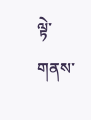ལྟེ་གནས་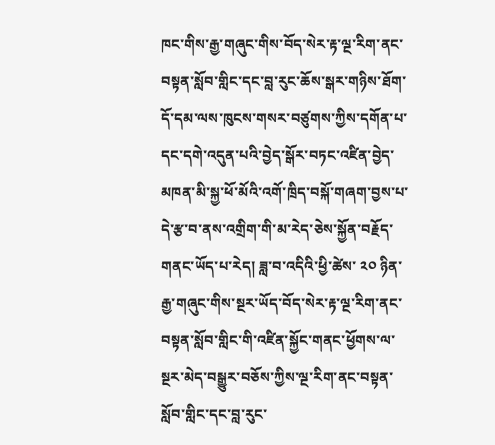ཁང་གིས་རྒྱ་གཞུང་གིས་བོད་སེར་རྟ་ལྔ་རིག་ནང་བསྟན་སློབ་གླིང་དང་བླ་རུང་ཆོས་སྒར་གཉིས་ཐོག་དོ་དམ་ལས་ཁུངས་གསར་བཙུགས་ཀྱིས་དགོན་པ་དང་དགེ་འདུན་པའི་བྱེད་སྒོར་བཏང་འཛིན་བྱེད་མཁན་མི་སྐྱ་ཕོ་མོའི་འགོ་ཁྲིད་བསྐོ་གཞག་བྱས་པ་དེ་རྩ་བ་ནས་འགྲིག་གི་མ་རེད་ཅེས་སྐྱོན་བརྗོད་གནང་ཡོད་པ་རེད། ཟླ་བ་འདིའི་ཕྱི་ཚེས་ ༢༠ ཉིན་རྒྱ་གཞུང་གིས་སྔར་ཡོད་བོད་སེར་རྟ་ལྔ་རིག་ནང་བསྟན་སློབ་གླིང་གི་འཛིན་སྐྱོང་གནང་ཕྱོགས་ལ་སྔར་མེད་བསྒྱུར་བཅོས་ཀྱིས་ལྔ་རིག་ནང་བསྟན་སློབ་གླིང་དང་བླ་རུང་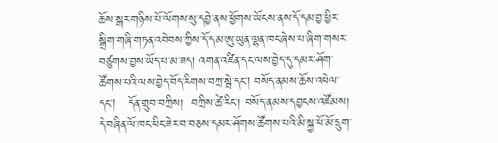ཆོས་སྒར་གཉིས་པོ་ལོགས་སུ་དབྱེ་ནས་ཕྱོགས་ཡོངས་ནས་དོ་དམ་བྱ་ཕྱིར་སྒྲིག་གཞི་གཏན་འབེབས་ཀྱིས་དོ་དམ་ཨུ་ཡུན་ལྷན་ཁང་ཞེས་པ་ཞིག་གསར་བཙུགས་བྱས་ཡོད་པ་མ་ཟད། འགན་འཛིན་དང་ལས་བྱེད་དུ་དམར་ཤོག་ཚོགས་པའི་ལས་བྱེད་བོད་རིགས་བཀྲ་སྦེ་དང། བསོད་ནམས་ཆོས་འཕེལ་དང།   དོན་གྲུབ་བཀྲིས།  བཀྲིས་ཚེ་རིང་། བསོད་ནམས་དབྱངས་འཛོམས། དེ་བཞིན་ལོ་ཁང་ཕིང་ཟེར་བ་བཅས་དམར་ཤོགས་ཚོགས་པའི་མི་སྐྱ་ཕོ་མོ་དྲུག་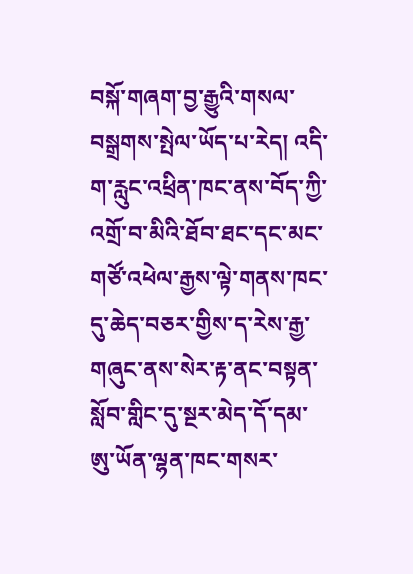བསྐོ་གཞག་བྱ་རྒྱུའི་གསལ་བསྒྲགས་སྤེལ་ཡོད་པ་རེད། འདི་ག་རླུང་འཕྲིན་ཁང་ནས་བོད་ཀྱི་འགྲོ་བ་མིའི་ཐོབ་ཐང་དང་མང་གཙོ་འཕེལ་རྒྱས་ལྟེ་གནས་ཁང་དུ་ཆེད་བཅར་གྱིས་ད་རེས་རྒྱ་གཞུང་ནས་སེར་རྟ་ནང་བསྟན་སློབ་གླིང་དུ་སྔར་མེད་དོ་དམ་ཨུ་ཡོན་ལྷན་ཁང་གསར་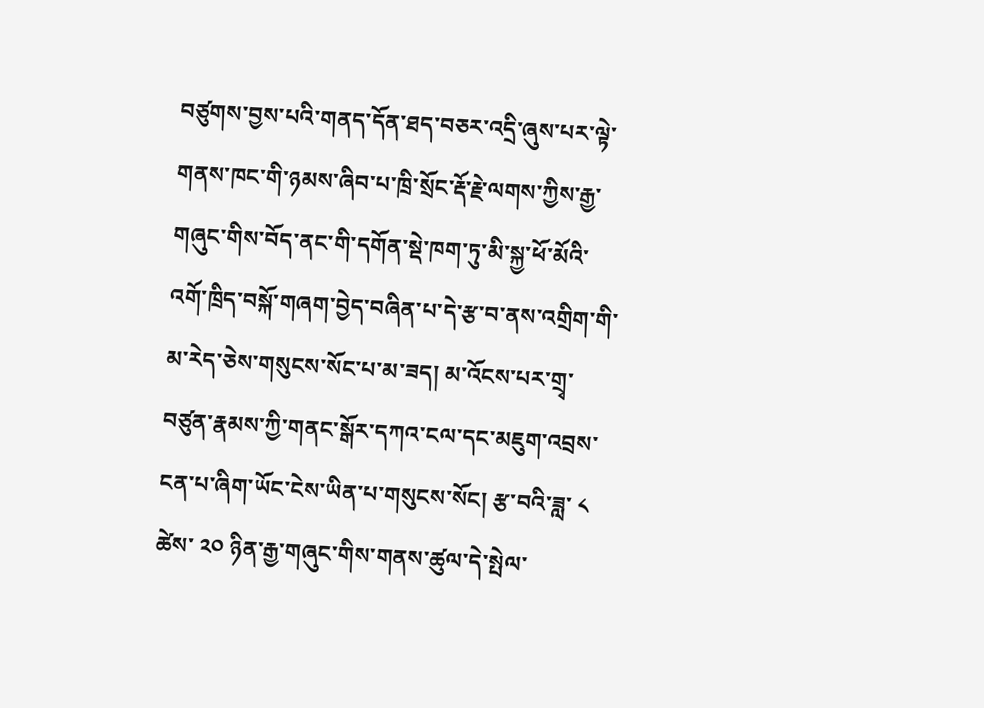བཙུགས་བྱས་པའི་གནད་དོན་ཐད་བཅར་འདྲི་ཞུས་པར་ལྟེ་གནས་ཁང་གི་ཉམས་ཞིབ་པ་ཁྲི་སྲོང་རྡོ་རྗེ་ལགས་ཀྱིས་རྒྱ་གཞུང་གིས་བོད་ནང་གི་དགོན་སྡེ་ཁག་ཏུ་མི་སྐྱ་ཕོ་མོའི་འགོ་ཁྲིད་བསྐོ་གཞག་བྱེད་བཞིན་པ་དེ་རྩ་བ་ནས་འགྲིག་གི་མ་རེད་ཅེས་གསུངས་སོང་པ་མ་ཟད། མ་འོངས་པར་གྲྭ་བཙུན་རྣམས་ཀྱི་གནང་སྒོར་དཀའ་ངལ་དང་མཇུག་འབྲས་ངན་པ་ཞིག་ཡོང་ངེས་ཡིན་པ་གསུངས་སོང། རྩ་བའི་ཟླ་ ༨ ཚེས་ ༢༠ ཉིན་རྒྱ་གཞུང་གིས་གནས་ཚུལ་དེ་སྤེལ་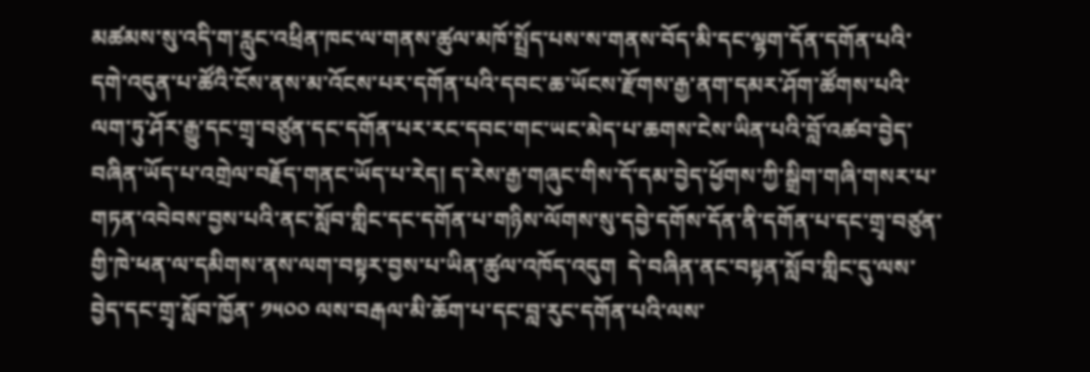མཚམས་སུ་འདི་ག་རླུང་འཕྲིན་ཁང་ལ་གནས་ཚུལ་མཁོ་སྤྲོད་པས་ས་གནས་བོད་མི་དང་ལྷག་དོན་དགོན་པའི་དགེ་འདུན་པ་ཚོའི་ངོས་ནས་མ་འོངས་པར་དགོན་པའི་དབང་ཆ་ཡོངས་རྫོགས་རྒྱ་ནག་དམར་ཤོག་ཚོགས་པའི་ལག་ཏུ་ཤོར་རྒྱུ་དང་གྲྭ་བཙུན་དང་དགོན་པར་རང་དབང་གང་ཡང་མེད་པ་ཆགས་ངེས་ཡིན་པའི་བློ་འཚབ་བྱེད་བཞིན་ཡོད་པ་འགྲེལ་བརྗོད་གནང་ཡོད་པ་རེད། ད་རེས་རྒྱ་གཞུང་གིས་དོ་དམ་བྱེད་ཕྱོགས་ཀྱི་སྒྲིག་གཞི་གསར་པ་གཏན་འབེབས་བྱས་པའི་ནང་སློབ་གླིང་དང་དགོན་པ་གཉིས་ལོགས་སུ་དབྱེ་དགོས་དོན་ནི་དགོན་པ་དང་གྲྭ་བཙུན་གྱི་ཁེ་ཕན་ལ་དམིགས་ནས་ལག་བསྟར་བྱས་པ་ཡིན་ཚུལ་འཁོད་འདུག  དེ་བཞིན་ནང་བསྟན་སློབ་གླིང་དུ་ལས་བྱེད་དང་གྲྭ་སློབ་ཁྱོན་ ༡༥༠༠ ལས་བརྒལ་མི་ཆོག་པ་དང་བླ་རུང་དགོན་པའི་ལས་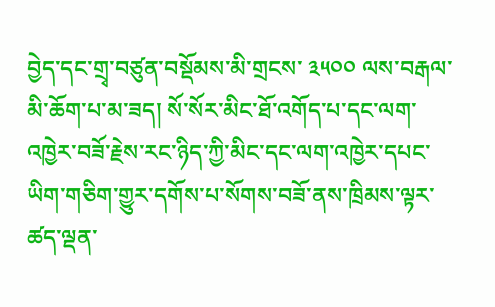བྱེད་དང་གྲྭ་བཙུན་བསྡོམས་མི་གྲངས་ ༣༥༠༠ ལས་བརྒལ་མི་ཆོག་པ་མ་ཟད། སོ་སོར་མིང་ཐོ་འགོད་པ་དང་ལག་འཁྱེར་བཟོ་རྗེས་རང་ཉིད་ཀྱི་མིང་དང་ལག་འཁྱེར་དཔང་ཡིག་གཅིག་གྱུར་དགོས་པ་སོགས་བཟོ་ནས་ཁྲིམས་ལྟར་ཚད་ལྡན་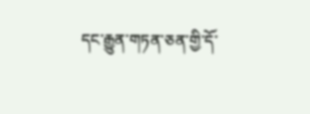དང་རྒྱུན་གཏན་ཅན་གྱི་དོ་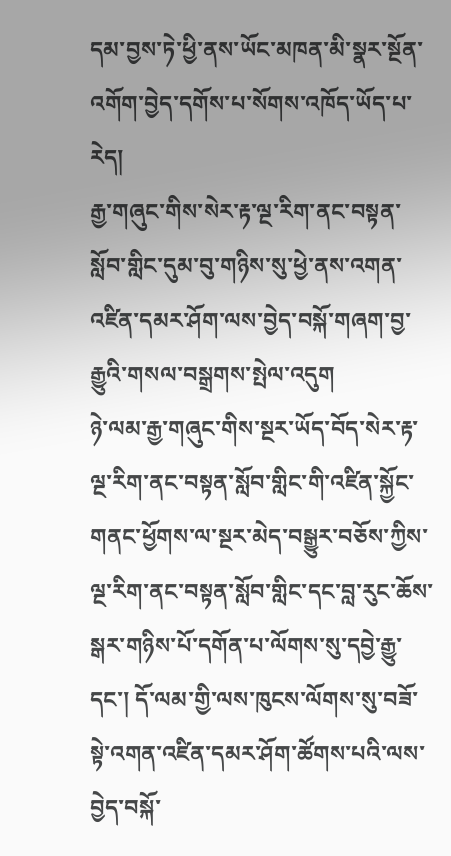དམ་བྱས་ཏེ་ཕྱི་ནས་ཡོང་མཁན་མི་སྣར་སྔོན་འགོག་བྱེད་དགོས་པ་སོགས་འཁོད་ཡོད་པ་རེད།
རྒྱ་གཞུང་གིས་སེར་རྟ་ལྔ་རིག་ནང་བསྟན་སློབ་གླིང་དུམ་བུ་གཉིས་སུ་ཕྱེ་ནས་འགན་འཛིན་དམར་ཤོག་ལས་བྱེད་བསྐོ་གཞག་བྱ་རྒྱུའི་གསལ་བསྒྲགས་སྤེལ་འདུག
ཉེ་ལམ་རྒྱ་གཞུང་གིས་སྔར་ཡོད་བོད་སེར་རྟ་ལྔ་རིག་ནང་བསྟན་སློབ་གླིང་གི་འཛིན་སྐྱོང་གནང་ཕྱོགས་ལ་སྔར་མེད་བསྒྱུར་བཅོས་ཀྱིས་ལྔ་རིག་ནང་བསྟན་སློབ་གླིང་དང་བླ་རུང་ཆོས་སྒར་གཉིས་པོ་དགོན་པ་ལོགས་སུ་དབྱེ་རྒྱུ་དང་། དོ་ལམ་གྱི་ལས་ཁུངས་ལོགས་སུ་བཟོ་སྟེ་འགན་འཛིན་དམར་ཤོག་ཚོགས་པའི་ལས་བྱེད་བསྐོ་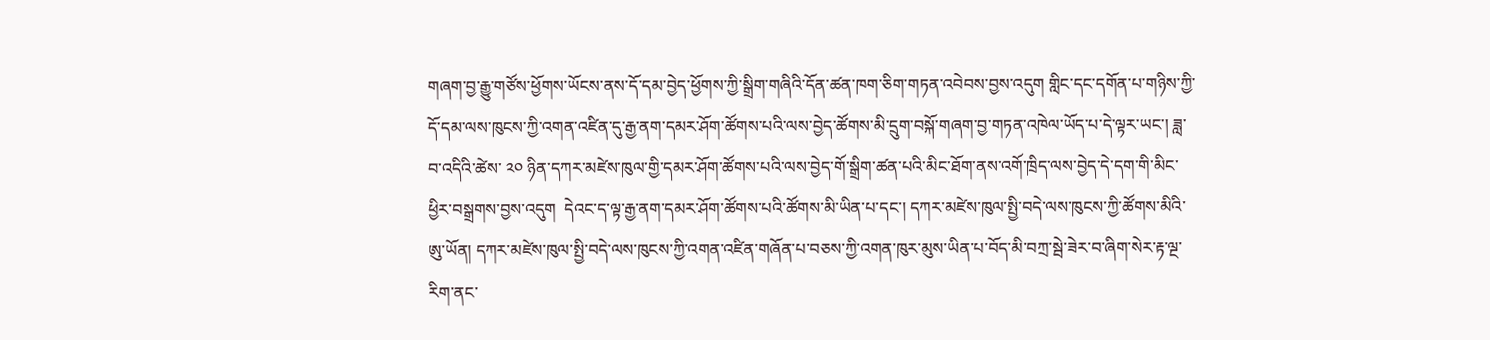གཞག་བྱ་རྒྱུ་གཙོས་ཕྱོགས་ཡོངས་ནས་དོ་དམ་བྱེད་ཕྱོགས་ཀྱི་སྒྲིག་གཞིའི་དོན་ཚན་ཁག་ཅིག་གཏན་འབེབས་བྱས་འདུག གླིང་དང་དགོན་པ་གཉིས་ཀྱི་དོ་དམ་ལས་ཁུངས་ཀྱི་འགན་འཛིན་དུ་རྒྱ་ནག་དམར་ཤོག་ཚོགས་པའི་ལས་བྱེད་ཚོགས་མི་དྲུག་བསྐོ་གཞག་བྱ་གཏན་འཁེལ་ཡོད་པ་དེ་ལྟར་ཡང་། ཟླ་བ་འདིའི་ཚེས་ ༢༠ ཉིན་དཀར་མཛེས་ཁུལ་གྱི་དམར་ཤོག་ཚོགས་པའི་ལས་བྱེད་གོ་སྒྲིག་ཚན་པའི་མིང་ཐོག་ནས་འགོ་ཁྲིད་ལས་བྱེད་དེ་དག་གི་མིང་ཕྱིར་བསྒྲགས་བྱས་འདུག  དེའང་ད་ལྟ་རྒྱ་ནག་དམར་ཤོག་ཚོགས་པའི་ཚོགས་མི་ཡིན་པ་དང་། དཀར་མཛེས་ཁུལ་སྤྱི་བདེ་ལས་ཁུངས་ཀྱི་ཚོགས་མིའི་ཨུ་ཡོན། དཀར་མཛེས་ཁུལ་སྤྱི་བདེ་ལས་ཁུངས་ཀྱི་འགན་འཛིན་གཞོན་པ་བཅས་ཀྱི་འགན་ཁུར་མུས་ཡིན་པ་བོད་མི་བཀྲ་སྦེ་ཟེར་བ་ཞིག་སེར་རྟ་ལྔ་རིག་ནང་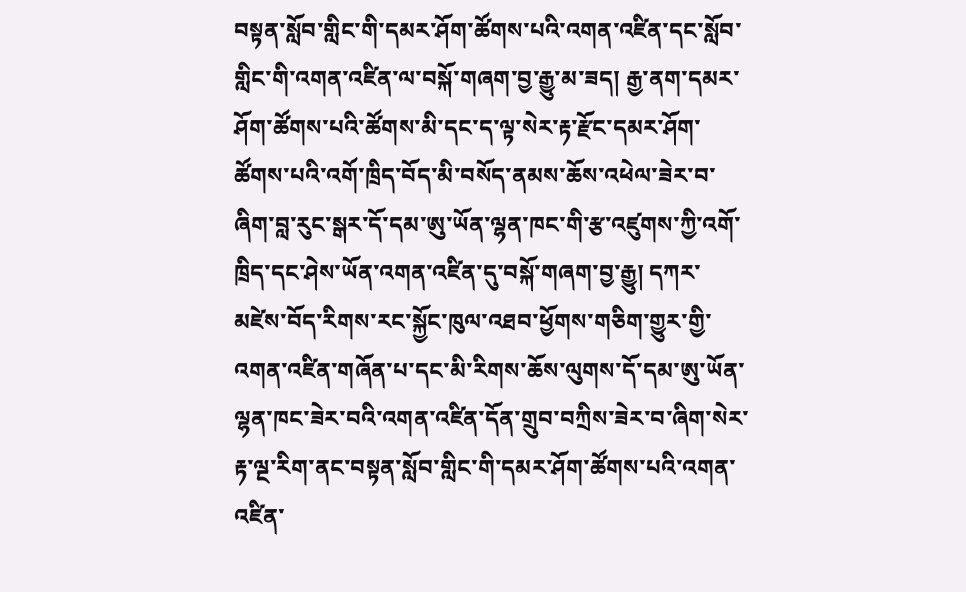བསྟན་སློབ་གླིང་གི་དམར་ཤོག་ཚོགས་པའི་འགན་འཛིན་དང་སློབ་གླིང་གི་འགན་འཛིན་ལ་བསྐོ་གཞག་བྱ་རྒྱུ་མ་ཟད། རྒྱ་ནག་དམར་ཤོག་ཚོགས་པའི་ཚོགས་མི་དང་ད་ལྟ་སེར་རྟ་རྫོང་དམར་ཤོག་ཚོགས་པའི་འགོ་ཁྲིད་བོད་མི་བསོད་ནམས་ཆོས་འཕེལ་ཟེར་བ་ཞིག་བླ་རུང་སྒར་དོ་དམ་ཨུ་ཡོན་ལྷན་ཁང་གི་རྩ་འཛུགས་ཀྱི་འགོ་ཁྲིད་དང་ཤེས་ཡོན་འགན་འཛིན་དུ་བསྐོ་གཞག་བྱ་རྒྱུ། དཀར་མཛེས་བོད་རིགས་རང་སྐྱོང་ཁུལ་འཐབ་ཕྱོགས་གཅིག་གྱུར་གྱི་འགན་འཛིན་གཞོན་པ་དང་མི་རིགས་ཆོས་ལུགས་དོ་དམ་ཨུ་ཡོན་ལྷན་ཁང་ཟེར་བའི་འགན་འཛིན་དོན་གྲུབ་བཀྲིས་ཟེར་བ་ཞིག་སེར་རྟ་ལྔ་རིག་ནང་བསྟན་སློབ་གླིང་གི་དམར་ཤོག་ཚོགས་པའི་འགན་འཛིན་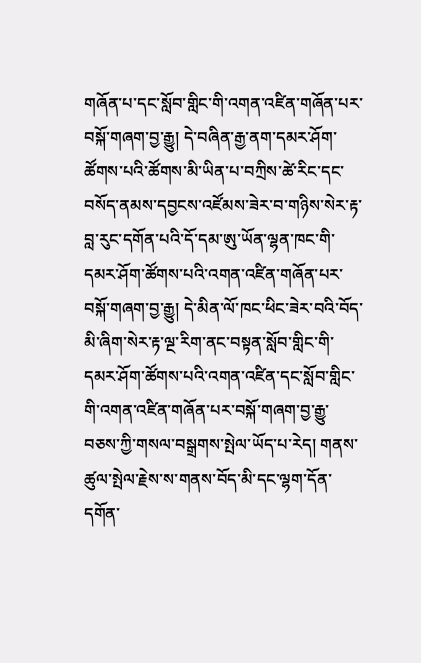གཞོན་པ་དང་སློབ་གླིང་གི་འགན་འཛིན་གཞོན་པར་བསྐོ་གཞག་བྱ་རྒྱུ། དེ་བཞིན་རྒྱ་ནག་དམར་ཤོག་ཚོགས་པའི་ཚོགས་མི་ཡིན་པ་བཀྲིས་ཚེ་རིང་དང་བསོད་ནམས་དབྱངས་འཛོམས་ཟེར་བ་གཉིས་སེར་རྟ་བླ་རུང་དགོན་པའི་དོ་དམ་ཨུ་ཡོན་ལྷན་ཁང་གི་དམར་ཤོག་ཚོགས་པའི་འགན་འཛིན་གཞོན་པར་བསྐོ་གཞག་བྱ་རྒྱུ། དེ་མིན་ལོ་ཁང་ཕིང་ཟེར་བའི་བོད་མི་ཞིག་སེར་རྟ་ལྔ་རིག་ནང་བསྟན་སློབ་གླིང་གི་དམར་ཤོག་ཚོགས་པའི་འགན་འཛིན་དང་སློབ་གླིང་གི་འགན་འཛིན་གཞོན་པར་བསྐོ་གཞག་བྱ་རྒྱུ་བཅས་ཀྱི་གསལ་བསྒྲགས་སྤེལ་ཡོད་པ་རེད། གནས་ཚུལ་སྤེལ་རྗེས་ས་གནས་བོད་མི་དང་ལྷག་དོན་དགོན་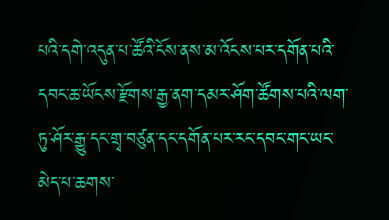པའི་དགེ་འདུན་པ་ཚོའི་ངོས་ནས་མ་འོངས་པར་དགོན་པའི་དབང་ཆ་ཡོངས་རྫོགས་རྒྱ་ནག་དམར་ཤོག་ཚོགས་པའི་ལག་ཏུ་ཤོར་རྒྱུ་དང་གྲྭ་བཙུན་དང་དགོན་པར་རང་དབང་གང་ཡང་མེད་པ་ཆགས་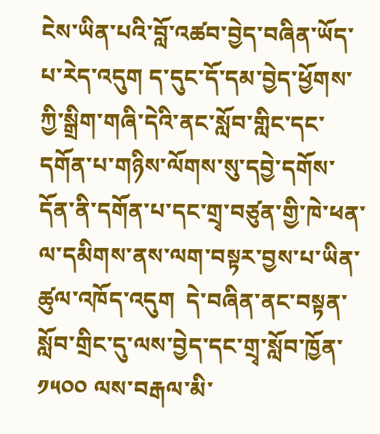ངེས་ཡིན་པའི་བློ་འཚབ་བྱེད་བཞིན་ཡོད་པ་རེད་འདུག ད་དུང་དོ་དམ་བྱེད་ཕྱོགས་ཀྱི་སྒྲིག་གཞི་དེའི་ནང་སློབ་གླིང་དང་དགོན་པ་གཉིས་ལོགས་སུ་དབྱེ་དགོས་དོན་ནི་དགོན་པ་དང་གྲྭ་བཙུན་གྱི་ཁེ་ཕན་ལ་དམིགས་ནས་ལག་བསྟར་བྱས་པ་ཡིན་ཚུལ་འཁོད་འདུག  དེ་བཞིན་ནང་བསྟན་སློབ་གྲིང་དུ་ལས་བྱེད་དང་གྲྭ་སློབ་ཁྱོན་ ༡༥༠༠ ལས་བརྒལ་མི་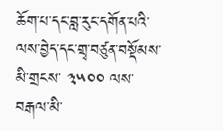ཆོག་པ་དང་བླ་རུང་དགོན་པའི་ལས་བྱེད་དང་གྲྭ་བཙུན་བསྡོམས་མི་གྲངས་ ༣༥༠༠ ལས་བརྒལ་མི་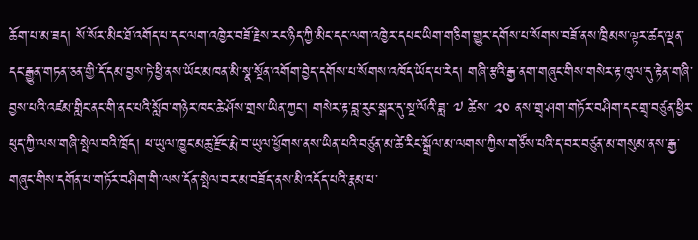ཆོག་པ་མ་ཟད། སོ་སོར་མིང་ཐོ་འགོད་པ་དང་ལག་འཁྱེར་བཟོ་རྗེས་རང་ཉིད་ཀྱི་མིང་དང་ལག་འཁྱེར་དཔང་ཡིག་གཅིག་གྱུར་དགོས་པ་སོགས་བཟོ་ནས་ཁྲིམས་ལྟར་ཚད་ལྡན་དང་རྒྱུན་གཏན་ཅན་གྱི་དོ་དམ་བྱས་ཏེ་ཕྱི་ནས་ཡོང་མཁན་མི་སྣ་སྔོན་འགོག་བྱེད་དགོས་པ་སོགས་འཁོད་ཡོད་པ་རེད། གཞི་རྩའི་རྒྱ་ནག་གཞུང་གིས་གསེར་རྟ་ཁུལ་དུ་རྟེན་གཞི་བྱས་པའི་འཛམ་གླིང་ནང་གི་ནང་པའི་སློབ་གཉེར་ཁང་ཆེ་ཤོས་གྲས་ཡིན་ཀྱང་། གསེར་རྟ་བླ་རུང་སྒར་དུ་སྔ་ལོའི་ཟླ་ ༧ ཚེས་ ༢༠ ནས་གྲྭ་ཤག་གཏོར་བཤིག་དང་གྲྭ་བཙུན་ཕྱིར་ཕུད་ཀྱི་ལས་གཞི་སྤེལ་བའི་ཁྲོད། ཕ་ཡུལ་ཁྱུང་མཆུ་རྫོང་རྨེ་བ་ཡུལ་ཕྱོགས་ནས་ཡིན་པའི་བཙུན་མ་ཚེ་རིང་སྒྲོལ་མ་ལགས་ཀྱིས་གཙོས་པའི་ད་བར་བཙུན་མ་གསུམ་ནས་རྒྱ་གཞུང་གིས་དགོན་པ་གཏོར་བཤིག་གི་ལས་དོན་སྤེལ་བར་མ་བཟོད་ནས་མི་འདོད་པའི་རྣམ་པ་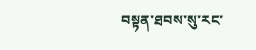བསྟན་ཐབས་སུ་རང་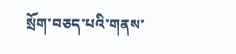སྲོག་བཅད་པའི་གནས་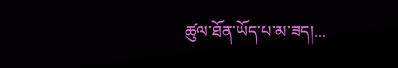ཚུལ་ཐོན་ཡོད་པ་མ་ཟད།...